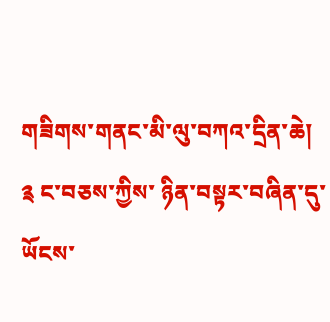གཟིགས་གནང་མི་ལུ་བཀའ་དྲིན་ཆེ།
༉ ང་བཅས་ཀྱིས་ ཉིན་བསྟར་བཞིན་དུ་
ཡོངས་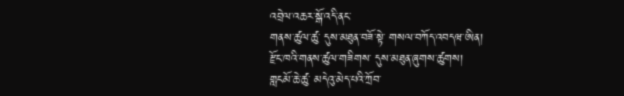འབྲེལ་འཆར་སྒོ་འདི་ནང་
གནས་ཚུལ་ཚུ་ དུས་མཐུན་བཟོ་སྟེ་ གསལ་བཀོད་འབདཝ་ཨིན།
རྫོང་ཁའི་གནས་ཚུལ་གཟིགས་ དུས་མཐུན་ཞུགས་ཚུགས།
གླངམོ་ཆེ་ཚུ་ མདེའུ་མེད་པའི་ཀྲོབ་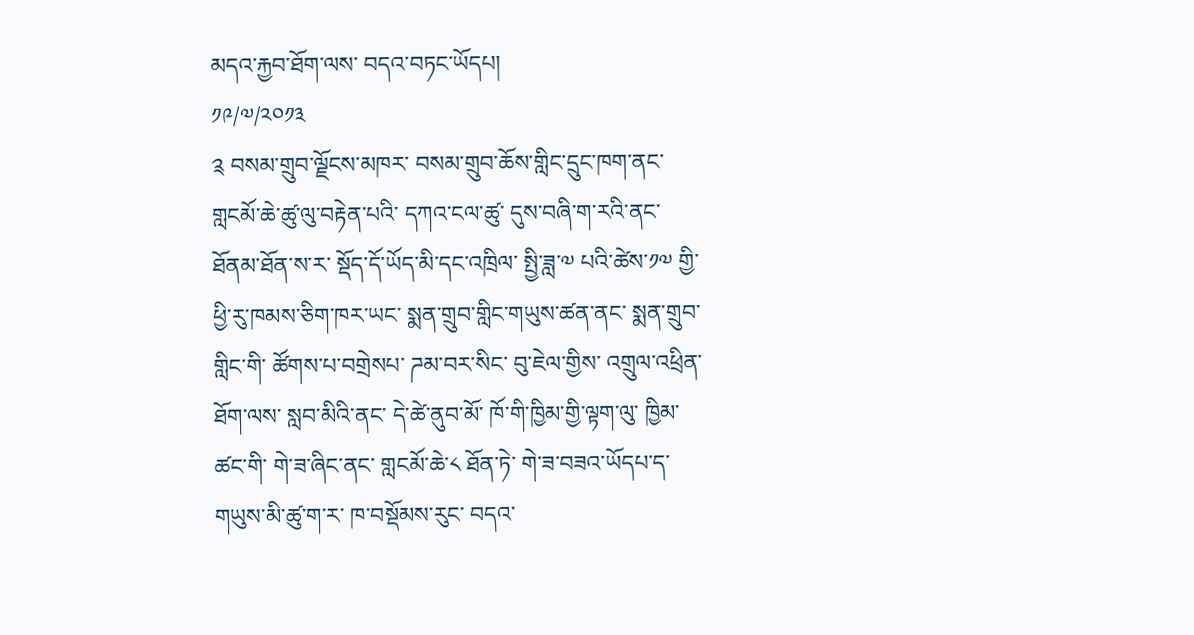མདའ་རྐྱབ་ཐོག་ལས་ བདའ་བཏང་ཡོདཔ།
༡༩/༧/༢༠༡༣
༉ བསམ་གྲུབ་ལྗོངས་མཁར་ བསམ་གྲུབ་ཆོས་གླིང་དྲུང་ཁག་ནང་ གླངམོ་ཆེ་ཚུ་ལུ་བརྟེན་པའི་ དཀའ་ངལ་ཚུ་ དུས་བཞི་ག་རའི་ནང་ ཐོནམ་ཐོན་ས་ར་ སྡོད་དོ་ཡོད་མི་དང་འཁྲིལ་ སྤྱི་ཟླ་༧ པའི་ཚེས་༡༧ གྱི་ ཕྱི་རུ་ཁམས་ཅིག་ཁར་ཡང་ སྨན་གྲུབ་གླིང་གཡུས་ཚན་ནང་ སྨན་གྲུབ་གླིང་གི་ ཚོགས་པ་བགྲེསཔ་ ཌམ་བར་སིང་ བུ་ཇེལ་གྱིས་ འགྲུལ་འཕྲིན་ཐོག་ལས་ སླབ་མིའི་ནང་ དེ་ཚེ་ནུབ་མོ་ ཁོ་གི་ཁྱིམ་གྱི་ལྟག་ལུ་ ཁྱིམ་ཚང་གི་ གེ་ཟ་ཞིང་ནང་ གླངམོ་ཆེ་༨ ཐོན་ཏེ་ གེ་ཟ་བཟའ་ཡོདཔ་ད་ གཡུས་མི་ཚུ་ག་ར་ ཁ་བསྡོམས་རུང་ བདའ་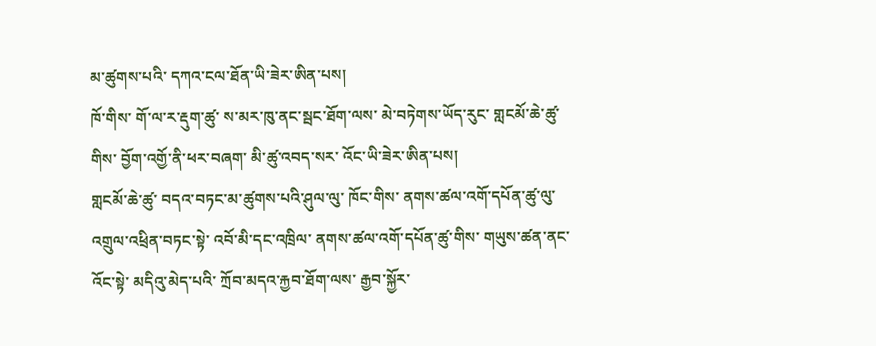མ་ཚུགས་པའི་ དཀའ་ངལ་ཐོན་ཡི་ཟེར་ཨིན་པས།
ཁོ་གིས་ གོ་ལ་ར་རྡུག་ཚུ་ ས་མར་ཁུ་ནང་སྦང་ཐོག་ལས་ མེ་བཏེགས་ཡོད་རུང་ གླངམོ་ཆེ་ཚུ་གིས་ བྱོག་འགྱོ་ནི་ཕར་བཞག་ མི་ཚུ་འབད་སར་ འོང་ཡི་ཟེར་ཨིན་པས།
གླངམོ་ཆེ་ཚུ་ བདའ་བཏང་མ་ཚུགས་པའི་ཤུལ་ལུ་ ཁོང་གིས་ ནགས་ཚལ་འགོ་དཔོན་ཚུ་ལུ་ འགྲུལ་འཕྲིན་བཏང་སྟེ་ འབོ་མི་དང་འཁྲིལ་ ནགས་ཚལ་འགོ་དཔོན་ཚུ་གིས་ གཡུས་ཚན་ནང་འོང་སྟེ་ མདིའུ་མེད་པའི་ ཀྲོབ་མདའ་རྐྱབ་ཐོག་ལས་ རྒྱབ་སྐྱོར་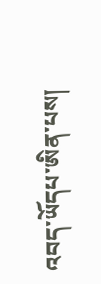འབད་ཡོདཔ་ཨིན་པས།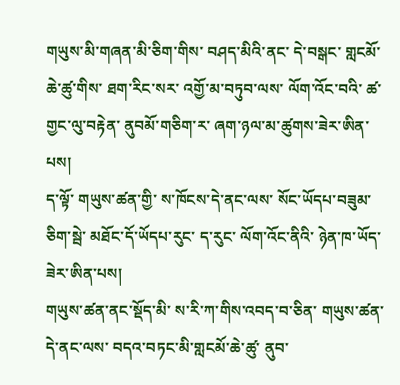གཡུས་མི་གཞན་མི་ཅིག་གིས་ བཤད་མིའི་ནང་ དེ་བསྒང་ གླངམོ་ཆེ་ཚུ་གིས་ ཐག་རིང་སར་ འགྱོ་མ་བཏུབ་ལས་ ལོག་འོང་བའི་ ཚ་གྱང་ལུ་བརྟེན་ ནུབམོ་གཅིག་ར་ ཞག་ཉལ་མ་ཚུགས་ཟེར་ཨིན་པས།
ད་ལྟོ་ གཡུས་ཚན་གྱི་ ས་ཁོངས་དེ་ནང་ལས་ སོང་ཡོདཔ་བཟུམ་ཅིག་སྦེ་ མཐོང་དོ་ཡོདཔ་རུང་ ད་རུང་ ལོག་འོང་ནིའི་ ཉེན་ཁ་ཡོད་ཟེར་ཨིན་པས།
གཡུས་ཚན་ནང་སྡོད་མི་ ས་རི་ཀ་གིས་འབད་བ་ཅིན་ གཡུས་ཚན་དེ་ནང་ལས་ བདའ་བཏང་མི་གླངམོ་ཆེ་ཚུ་ ནུབ་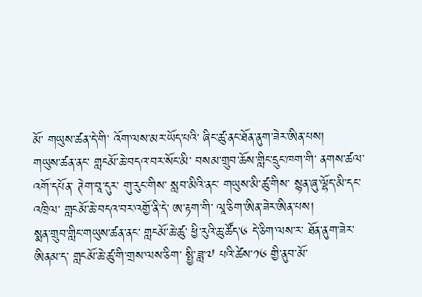མོ་ གཡུས་ཚན་དེ་གི་ འོག་ལས་མར་ཡོད་པའི་ ཞིང་ཚུ་ནང་ཐོན་ནུག་ཟེར་ཨིན་པས།
གཡུས་ཚན་ནང་ གླངམོ་ཆེ་བདའ་བར་སོང་མི་ བསམ་གྲུབ་ཆོས་གླིང་དྲུང་ཁག་གི་ ནགས་ཚལ་འགོ་དཔོན་ ཊེག་བཱ་དུར་ གུ་རུང་གིས་ སླབ་མིའི་ནང་ གཡུས་མི་ཚུ་གིས་ སྙན་ཞུ་ལྷོད་མི་དང་འཁྲིལ་ གླངམོ་ཆེ་བདའ་བར་འགྱོ་ནི་དེ་ ཨ་རྟག་གི་ ལཱ་ཅིག་ཨིན་ཟེར་ཨིན་པས།
སྨན་གྲུབ་གླིང་གཡུས་ཚན་ནང་ གླངམོ་ཆེ་ཚུ་ ཕྱི་རུའི་ཆུ་ཚོད་༦ དེ་ཅིག་ལས་ར་ ཐོན་ནུག་ཟེར་ཨིནམ་ད་ གླངམོ་ཆེ་ཚུ་གི་གྲས་ལས་ཅིག་ སྤྱི་ཟླ་༧ པའི་ཚེས་༡༦ གྱི་ནུབ་མོ་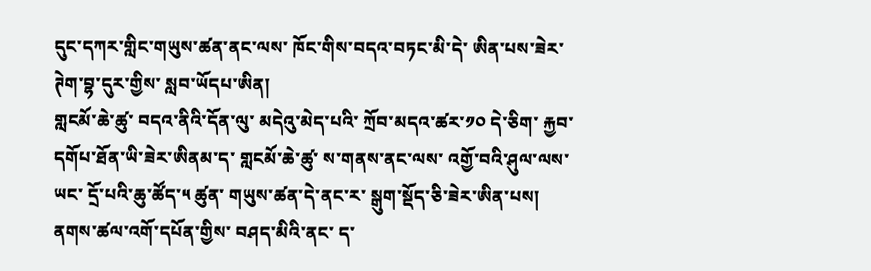དུང་དཀར་གླིང་གཡུས་ཚན་ནང་ལས་ ཁོང་གིས་བདའ་བཏང་མི་དེ་ ཨིན་པས་ཟེར་ ཊེག་བྷ་དུར་གྱིས་ སླབ་ཡོདཔ་ཨིན།
གླངམོ་ཆེ་ཚུ་ བདའ་ནིའི་དོན་ལུ་ མདེའུ་མེད་པའི་ ཀྲོབ་མདའ་ཚར་༡༠ དེ་ཅིག་ རྐྱབ་དགོཔ་ཐོན་ཡི་ཟེར་ཨིནམ་ད་ གླངམོ་ཆེ་ཚུ་ ས་གནས་ནང་ལས་ འགྱོ་བའི་ཤུལ་ལས་ཡང་ དྲོ་པའི་ཆུ་ཚོད་༥ ཚུན་ གཡུས་ཚན་དེ་ནང་ར་ སྒུག་སྡོད་ཅི་ཟེར་ཨིན་པས།
ནགས་ཚལ་འགོ་དཔོན་གྱིས་ བཤད་མིའི་ནང་ ད་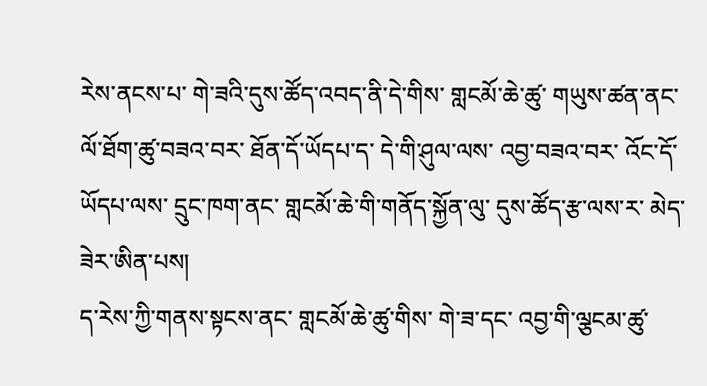རེས་ནངས་པ་ གེ་ཟའི་དུས་ཚོད་འབད་ནི་དེ་གིས་ གླངམོ་ཆེ་ཚུ་ གཡུས་ཚན་ནང་ ལོ་ཐོག་ཚུ་བཟའ་བར་ ཐོན་དོ་ཡོདཔ་ད་ དེ་གི་ཤུལ་ལས་ འབྱ་བཟའ་བར་ འོང་དོ་ཡོདཔ་ལས་ དྲུང་ཁག་ནང་ གླངམོ་ཆེ་གི་གནོད་སྐྱོན་ལུ་ དུས་ཚོད་རྩ་ལས་ར་ མེད་ཟེར་ཨིན་པས།
ད་རེས་ཀྱི་གནས་སྟངས་ནང་ གླངམོ་ཆེ་ཚུ་གིས་ གེ་ཟ་དང་ འབྱ་གི་ལྕངམ་ཚུ་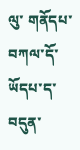ལུ་ གནོདཔ་བཀལ་དོ་ཡོདཔ་ད་ བདུན་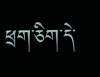ཕྲག་ཅིག་དེ་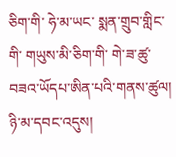ཅིག་གི་ ཧེ་མ་ཡང་ སྨན་གྲུབ་གླིང་གི་ གཡུས་མི་ཅིག་གི་ གེ་ཟ་ཚུ་ བཟའ་ཡོདཔ་ཨིན་པའི་གནས་ཚུལ།
ཉི་མ་དབང་འདུས།